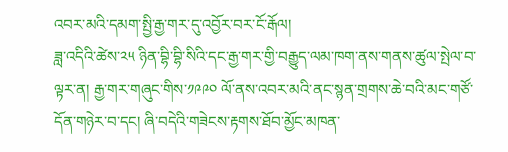འབར་མའི་དམག་སྤྱི་རྒྱ་གར་དུ་འབྱོར་བར་ངོ་རྒོལ།
ཟླ་འདིའི་ཚེས་༢༥ ཉིན་བྷི་བྷི་སིའི་དང་རྒྱ་གར་གྱི་བརྒྱུད་ལམ་ཁག་ནས་གནས་ཚུལ་སྤེལ་བ་ལྟར་ན། རྒྱ་གར་གཞུང་གིས་༡༩༩༠ ལོ་ནས་འབར་མའི་ནང་སྙན་གྲགས་ཆེ་བའི་མང་གཙོ་དོན་གཉེར་བ་དང། ཞི་བདེའི་གཟེངས་རྟགས་ཐོབ་མྱོང་མཁན་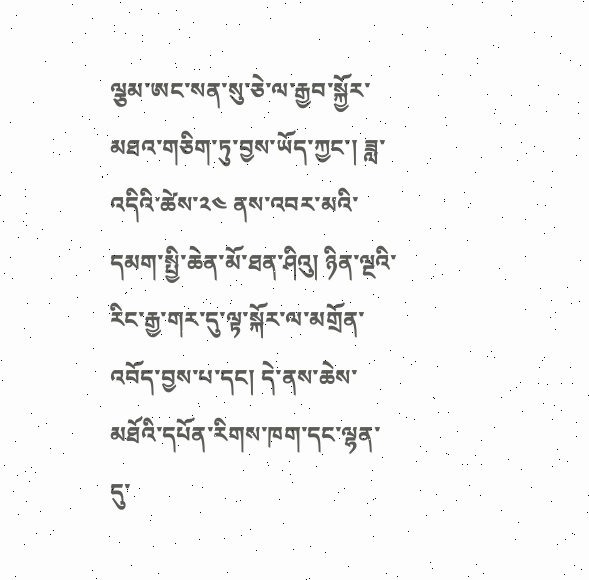ལྕམ་ཨང་སན་སུ་ཅེ་ལ་རྒྱབ་སྐྱོར་མཐའ་གཅིག་ཏུ་བྱས་ཡོད་ཀྱང་། ཟླ་འདིའི་ཚེས་༢༤ ནས་འབར་མའི་དམག་སྤྱི་ཆེན་མོ་ཐན་ཤིའུ། ཉིན་ལྔའི་རིང་རྒྱ་གར་དུ་ལྟ་སྐོར་ལ་མགྲོན་འབོད་བྱས་པ་དང། དེ་ནས་ཆེས་མཐོའི་དཔོན་རིགས་ཁག་དང་ལྷན་དུ་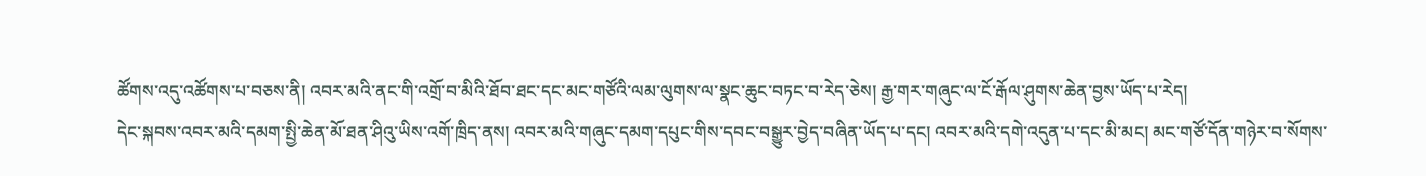ཚོགས་འདུ་འཚོགས་པ་བཅས་ནི། འབར་མའི་ནང་གི་འགྲོ་བ་མིའི་ཐོབ་ཐང་དང་མང་གཙོའི་ལམ་ལུགས་ལ་སྣང་ཆུང་བཏང་བ་རེད་ཅེས། རྒྱ་གར་གཞུང་ལ་ངོ་རྒོལ་ཤུགས་ཆེན་བྱས་ཡོད་པ་རེད།
དེང་སྐབས་འབར་མའི་དམག་སྤྱི་ཆེན་མོ་ཐན་ཤིའུ་ཡིས་འགོ་ཁྲིད་ནས། འབར་མའི་གཞུང་དམག་དཔུང་གིས་དབང་བསྒྱུར་བྱེད་བཞིན་ཡོད་པ་དང། འབར་མའི་དགེ་འདུན་པ་དང་མི་མང། མང་གཙོ་དོན་གཉེར་བ་སོགས་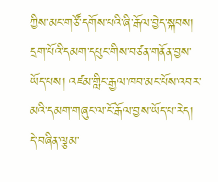ཀྱིས་མང་གཙོ་དགོས་པའི་ཞི་རྒོལ་བྱེད་སྐབས། དྲག་པོའི་དམག་དཔུང་གིས་བཙན་གནོན་བྱས་ཡོད་པས། འཛམ་གླིང་རྒྱལ་ཁབ་མང་པོས་འབར་མའི་དམག་གཞུང་ལ་ངོ་རྒོལ་བྱས་ཡོད་པ་རེད། དེ་བཞིན་ལྕམ་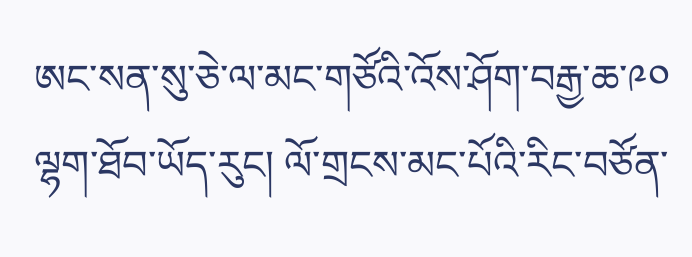ཨང་སན་སུ་ཅེ་ལ་མང་གཙོའི་འོས་ཤོག་བརྒྱ་ཆ་༩༠ ལྷག་ཐོབ་ཡོད་རུང། ལོ་གྲངས་མང་པོའི་རིང་བཙོན་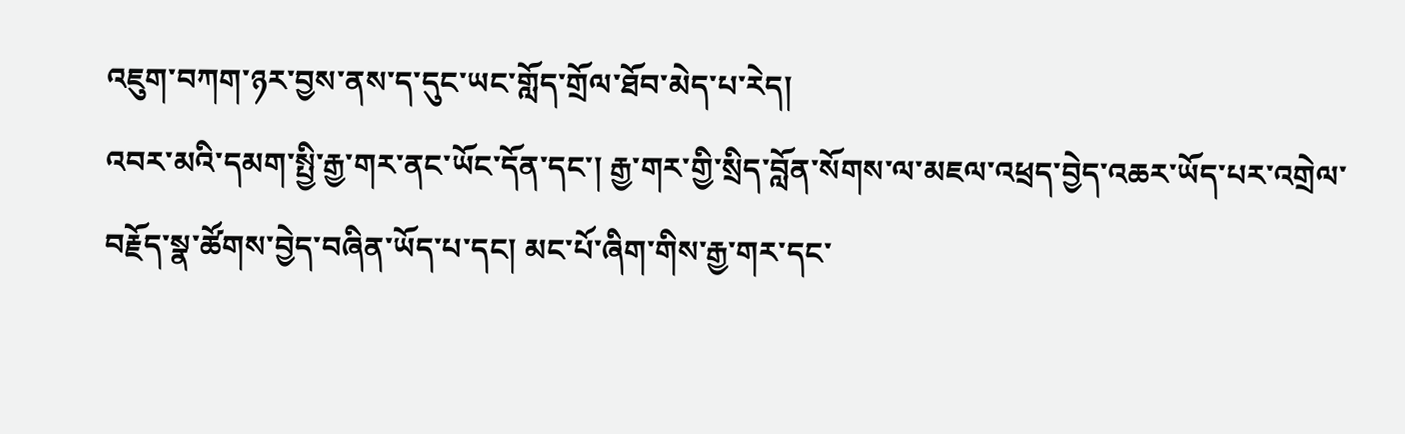འཇུག་བཀག་ཉར་བྱས་ནས་ད་དུང་ཡང་གློད་གྲོལ་ཐོབ་མེད་པ་རེད།
འབར་མའི་དམག་སྤྱི་རྒྱ་གར་ནང་ཡོང་དོན་དང་། རྒྱ་གར་གྱི་སྲིད་བློན་སོགས་ལ་མཇལ་འཕྲད་བྱེད་འཆར་ཡོད་པར་འགྲེལ་བརྗོད་སྣ་ཚོགས་བྱེད་བཞིན་ཡོད་པ་དང། མང་པོ་ཞིག་གིས་རྒྱ་གར་དང་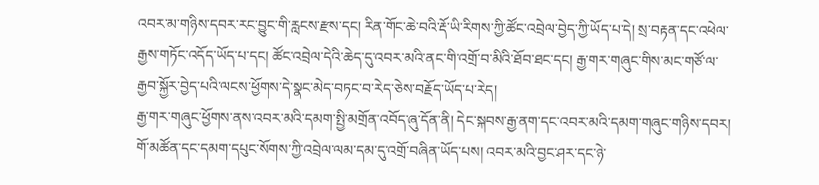འབར་མ་གཉིས་དབར་རང་བྱུང་གི་རླངས་རྫས་དང། རིན་གོང་ཆེ་བའི་རྡོ་ཡི་རིགས་ཀྱི་ཚོང་འབྲེལ་བྱེད་ཀྱི་ཡོད་པ་དེ། སྲ་བརྟན་དང་འཕེལ་རྒྱས་གཏོང་འདོད་ཡོད་པ་དང། ཚོང་འབྲེལ་དེའི་ཆེད་དུ་འབར་མའི་ནང་གི་འགྲོ་བ་མིའི་ཐོབ་ཐང་དང། རྒྱ་གར་གཞུང་གིས་མང་གཙོ་ལ་རྒྱབ་སྐྱོར་བྱེད་པའི་ལངས་ཕྱོགས་དེ་སྣང་མེད་བཏང་བ་རེད་ཅེས་བརྗོད་ཡོད་པ་རེད།
རྒྱ་གར་གཞུང་ཕྱོགས་ནས་འབར་མའི་དམག་སྤྱི་མགྲོན་འབོད་ཞུ་དོན་ནི། དེང་སྐབས་རྒྱ་ནག་དང་འབར་མའི་དམག་གཞུང་གཉིས་དབར། གོ་མཚོན་དང་དམག་དཔུང་སོགས་ཀྱི་འབྲེལ་ལམ་དམ་དུ་འགྲོ་བཞིན་ཡོད་པས། འབར་མའི་བྱང་ཤར་དང་ཉེ་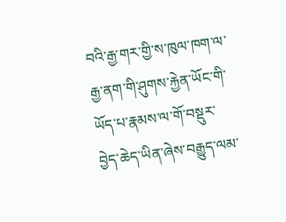བའི་རྒྱ་གར་གྱི་ས་ཁུལ་ཁག་ལ་རྒྱ་ནག་གི་ཤུགས་རྐྱེན་ཡོང་གི་ཡོད་པ་རྣམས་ལ་གོ་བསྡུར་བྱེད་ཆེད་ཡིན་ཞེས་བརྒྱུད་ལམ་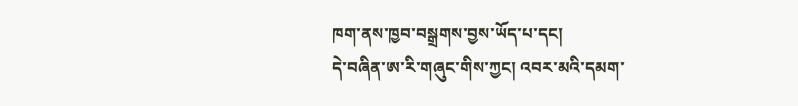ཁག་ནས་ཁྱབ་བསྒྲགས་བྱས་ཡོད་པ་དང།
དེ་བཞིན་ཨ་རི་གཞུང་གིས་ཀྱང། འབར་མའི་དམག་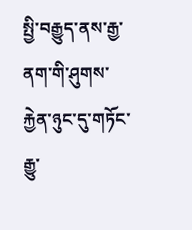སྤྱི་བརྒྱུད་ནས་རྒྱ་ནག་གི་ཤུགས་རྐྱེན་ཉུང་དུ་གཏོང་རྒྱུ་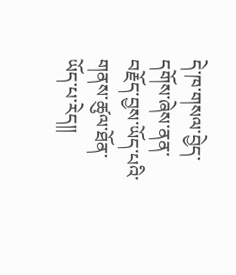དེ་ཁ་གསལ་བྱེད་དགོས་ཞེས་ནན་བརྗོད་བྱས་ཡོད་པའི་གནས་ཚུལ་ཐོན་ཡོད་པ་རེད།།